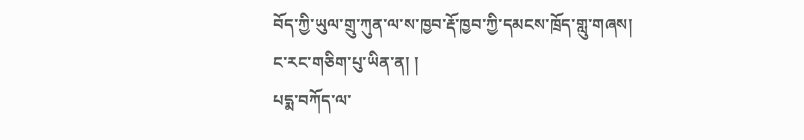བོད་ཀྱི་ཡུལ་གྲུ་ཀུན་ལ་ས་ཁྱབ་རྡོ་ཁྱབ་ཀྱི་དམངས་ཁྲོད་གླུ་གཞས།
ང་རང་གཅིག་པུ་ཡིན་ན། །
པདྨ་བཀོད་ལ་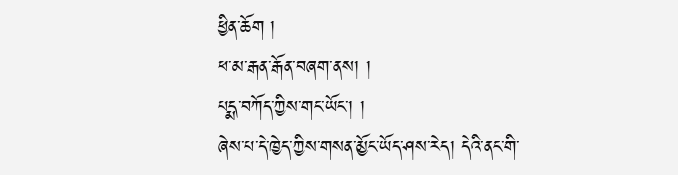ཕྱིན་ཆོག །
ཕ་མ་རྒན་རྒོན་བཞག་ནས། །
པདྨ་བཀོད་ཀྱིས་གང་ཡོང་། །
ཞེས་པ་དེ་ཁྱེད་ཀྱིས་གསན་མྱོང་ཡོད་ཤས་རེད། དེའི་ནང་གི་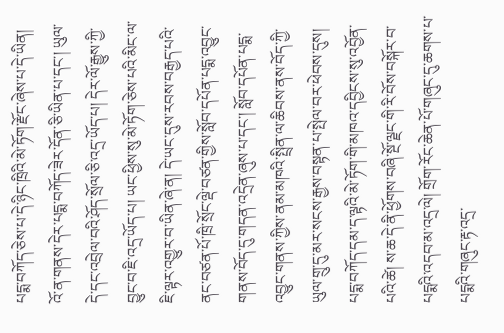པདྨ་བཀོད་ཅེས་པ་དེ་ཉིང་ཁྲིའི་མེ་ཏོག་རྫོང་ཞེས་པ་དེ་ཡིན། འོ་ན་གནས་དེར་པདྨ་བཀོད་ཟེར་དོན་ཅི་ཡིན་པ་དང་། ཡུལ་དེ་དང་འབྲེལ་བའི་ཤོད་སྲོལ་ཅི་འདྲ་ཡོད་པ། དེར་ལོ་རྒྱུས་ཀྱི་བྱུང་བ་ཇི་འདྲ་ཡོད་པ། ཡང་ཕྱིས་སུ་མེ་ཏོག་ཅེས་པའི་མིང་ལ་ཇི་ལྟར་འགྱུར་བ་ཡིན་ཞེ་ན། དེ་ཡང་དུས་རབས་བརྒྱད་པའི་ནང་བཙན་པོ་ཁྲི་སྲོང་ལྡེ་བཙན་གྱིས་སློབ་དཔོན་པདྨ་འབྱུང་གནས་བོད་དུ་གདན་འདྲེན་ཞུས་པ་དང་། སློབ་དཔོན་པདྨ་འབྱུང་གནས་ཀྱིས་ནམ་མཁའི་སྤྲིན་ལ་ཆིབས་ནས་བོད་ཀྱི་ཡུལ་གྲུ་དུ་མར་སངས་རྒྱས་བསྟན་པ་སྤེལ་བར་ཕེབས་དུས། པདྨ་བཀོད་དམ་ད་ལྟའི་མེ་ཏོག་གི་མཁའ་དབྱིངས་སུ་འབྱོན་པའི་ཚེ། ས་ཆ་དེ་ནི་ཕྱོགས་བཞི་སྔོ་ལྗང་གི་རི་བོས་བསྐོར་བ་པདྨའི་འདབ་མ་འདྲ་ལེ། གྲོག་རོང་ཆེན་པོ་གཞུང་དུ་ཆགས་པ་པདྨའི་གཞུང་རྟ་འདྲ་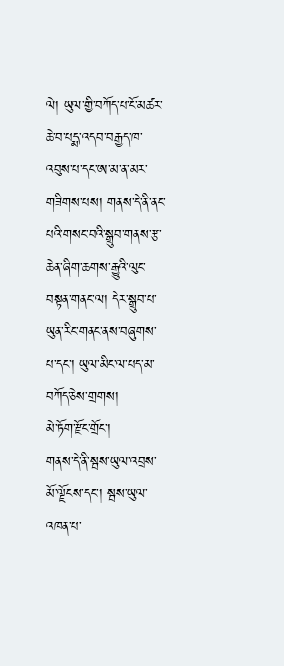ལེ། ཡུལ་གྱི་བཀོད་པ་ངོ་མཚར་ཆེ་བ་པདྨ་འདབ་བརྒྱད་ཁ་འབུས་པ་དང་ཨ་མ་ན་མར་གཟིགས་པས། གནས་དེ་ནི་ནང་པའི་གསང་བའི་སྒྲུབ་གནས་རྩ་ཆེན་ཞིག་ཆགས་རྒྱུའི་ལུང་བསྟན་གནང་ལ། དེར་སྒྲུབ་པ་ཡུན་རིང་གནང་ནས་བཞུགས་པ་དང་། ཡུལ་མིང་ལ་པད་མ་བཀོད་ཅེས་གྲགས།
མེ་ཏོག་རྫོང་གྲོང་།
གནས་དེ་ནི་སྦས་ཡུལ་འབྲས་མོ་ལྗོངས་དང་། སྦས་ཡུལ་འཁན་པ་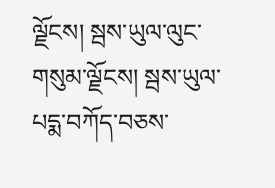ལྗོངས། སྦས་ཡུལ་ལུང་གསུམ་ལྗོངས། སྦས་ཡུལ་པདྨ་བཀོད་བཅས་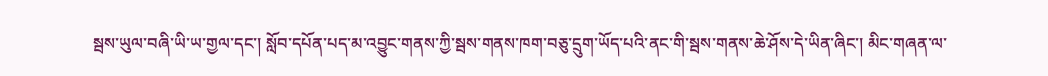སྦས་ཡུལ་བཞི་ཡི་ཡ་གྱལ་དང་། སློབ་དཔོན་པད་མ་འབྱུང་གནས་ཀྱི་སྦས་གནས་ཁག་བཅུ་དྲུག་ཡོད་པའི་ནང་གི་སྦས་གནས་ཆེ་ཤོས་དེ་ཡིན་ཞིང་། མིང་གཞན་ལ་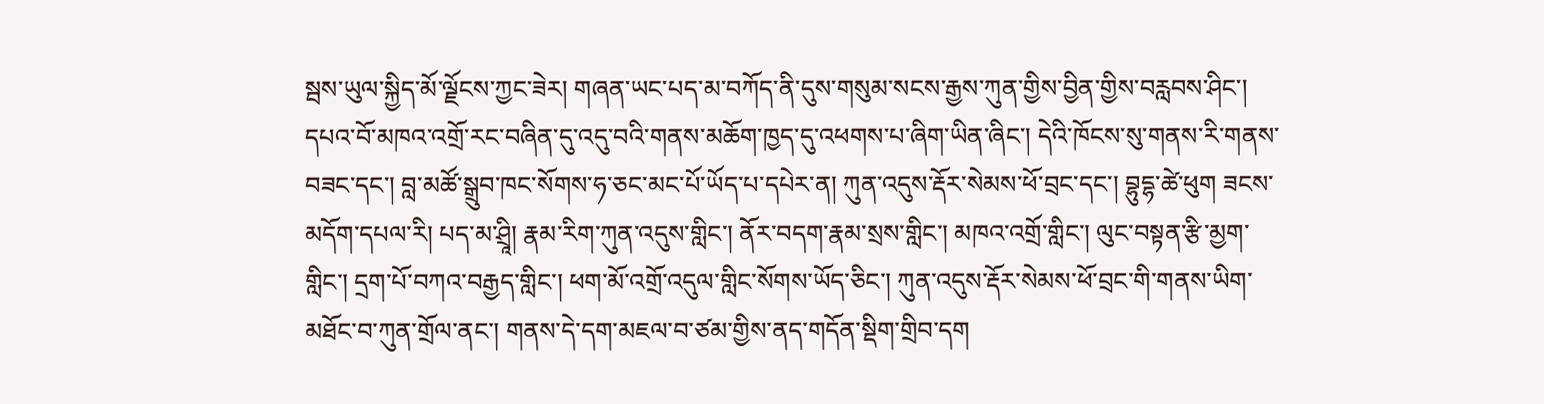སྦས་ཡུལ་སྐྱིད་མོ་ལྗོངས་ཀྱང་ཟེར། གཞན་ཡང་པད་མ་བཀོད་ནི་དུས་གསུམ་སངས་རྒྱས་ཀུན་གྱིས་བྱིན་གྱིས་བརླབས་ཤིང་། དཔའ་བོ་མཁའ་འགྲོ་རང་བཞིན་དུ་འདུ་བའི་གནས་མཆོག་ཁྱད་དུ་འཕགས་པ་ཞིག་ཡིན་ཞིང་། དེའི་ཁོངས་སུ་གནས་རི་གནས་བཟང་དང་། བླ་མཚོ་སྒྲུབ་ཁང་སོགས་ཧ་ཅང་མང་པོ་ཡོད་པ་དཔེར་ན། ཀུན་འདུས་རྡོར་སེམས་ཕོ་བྲང་དང་། བྷུདྷ་ཚེ་ཕུག ཟངས་མདོག་དཔལ་རི། པད་མ་ཤྲཱི། རྣམ་རིག་ཀུན་འདུས་གླིང་། ནོར་བདག་རྣམ་སྲས་གླིང་། མཁའ་འགྲོ་གླིང་། ལུང་བསྟན་རྩི་མྱག་གླིང་། དྲག་པོ་བཀའ་བརྒྱད་གླིང་། ཕག་མོ་འགྲོ་འདུལ་གླིང་སོགས་ཡོད་ཅིང་། ཀུན་འདུས་རྡོར་སེམས་ཕོ་བྲང་གི་གནས་ཡིག་མཐོང་བ་ཀུན་གྲོལ་ནང་། གནས་དེ་དག་མཇལ་བ་ཙམ་གྱིས་ནད་གདོན་སྡིག་གྲིབ་དག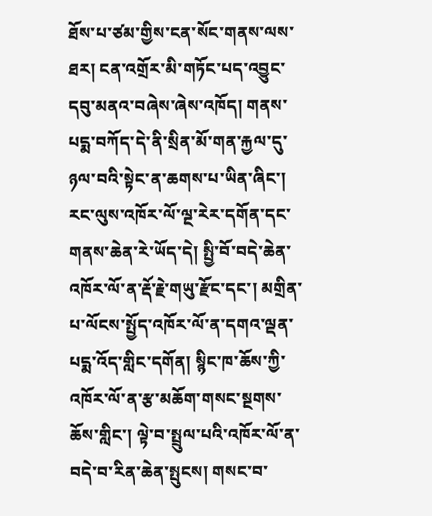ཐོས་པ་ཙམ་གྱིས་ངན་སོང་གནས་ལས་ཐར། ངན་འགྲོར་མི་གཏོང་པད་འབྱུང་དབུ་མནའ་བཞེས་ཞེས་འཁོད། གནས་པདྨ་བཀོད་དེ་ནི་སྲིན་མོ་གན་རྐྱལ་དུ་ཉལ་བའི་སྟེང་ན་ཆགས་པ་ཡིན་ཞིང་། རང་ལུས་འཁོར་ལོ་ལྔ་རེར་དགོན་དང་གནས་ཆེན་རེ་ཡོད་དེ། སྤྱི་བོ་བདེ་ཆེན་འཁོར་ལོ་ན་རྡོ་རྗེ་གཡུ་རྫོང་དང་། མགྲིན་པ་ལོངས་སྤྱོད་འཁོར་ལོ་ན་དགའ་ལྡན་པདྨ་འོད་གླིང་དགོན། སྙིང་ཁ་ཆོས་ཀྱི་འཁོར་ལོ་ན་རྩ་མཆོག་གསང་སྔགས་ཆོས་གླིང་། ལྟེ་བ་སྤྲུལ་པའི་འཁོར་ལོ་ན་བདེ་བ་རིན་ཆེན་སྤུངས། གསང་བ་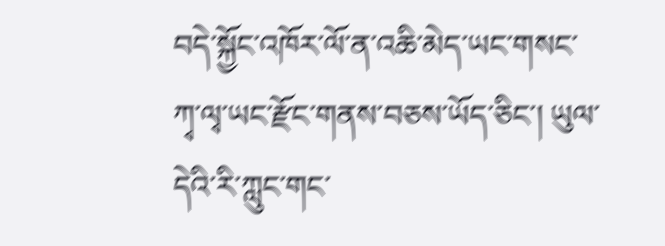བདེ་སྐྱོང་འཁོར་ལོ་ན་འཆི་མེད་ཡང་གསང་ཀྭ་ལྭ་ཡང་རྫོང་གནས་བཅས་ཡོད་ཅིང་། ཡུལ་དེའི་རི་ཀླུང་གང་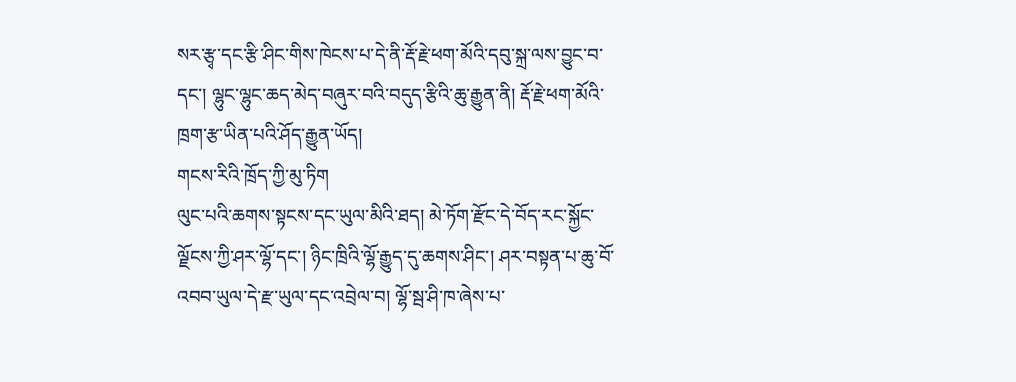སར་རྩྭ་དང་རྩི་ཤིང་གིས་ཁེངས་པ་དེ་ནི་རྡོ་རྗེ་ཕག་མོའི་དབུ་སྐྲ་ལས་བྱུང་བ་དང་། ལྷུང་ལྷུང་ཆད་མེད་བཞུར་བའི་བདུད་རྩིའི་ཆུ་རྒྱུན་ནི། རྡོ་རྗེ་ཕག་མོའི་ཁྲག་རྩ་ཡིན་པའི་ཤོད་རྒྱུན་ཡོད།
གངས་རིའི་ཁྲོད་ཀྱི་མུ་ཏིག
ལུང་པའི་ཆགས་སྟངས་དང་ཡུལ་མིའི་ཐད། མེ་ཏོག་རྫོང་དེ་བོད་རང་སྐྱོང་ལྗོངས་ཀྱི་ཤར་ལྷོ་དང་། ཉིང་ཁྲིའི་ལྷོ་རྒྱུད་དུ་ཆགས་ཤིང་། ཤར་བསྟན་པ་ཆུ་བོ་འབབ་ཡུལ་དེ་རྫ་ཡུལ་དང་འབྲེལ་བ། ལྷོ་སྦ་ཤི་ཁ་ཞེས་པ་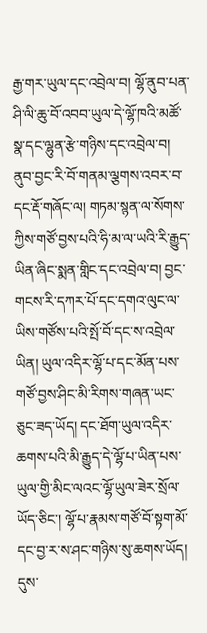རྒྱ་གར་ཡུལ་དང་འབྲེལ་བ། ལྷོ་ནུབ་པན་ཤི་ལི་ཆུ་བོ་འབབ་ཡུལ་དེ་ལྷོ་ཁའི་མཚོ་སྣ་དང་ལྷུན་རྩེ་གཉིས་དང་འབྲེལ་བ། ནུབ་བྱང་རི་བོ་གནམ་ལྕགས་འབར་བ་དང་རྡོ་གཞོང་ལ། གཏམ་སྙན་ལ་སོགས་ཀྱིས་གཙོ་བྱས་པའི་ཧི་མ་ལ་ཡའི་རི་རྒྱུད་ཡིན་ཞིང་སྨན་གླིང་དང་འབྲེལ་བ། བྱང་གངས་རི་དཀར་པོ་དང་དགའ་ལུང་ལ་ཡིས་གཙོས་པའི་སྤོ་བོ་དང་ས་འབྲེལ་ཡིན། ཡུལ་འདིར་ལྷོ་པ་དང་མོན་པས་གཙོ་བྱས་ཤིང་མི་རིགས་གཞན་ཡང་ཅུང་ཟད་ཡོད། དང་ཐོག་ཡུལ་འདིར་ཆགས་པའི་མི་རྒྱུད་དེ་ལྷོ་པ་ཡིན་པས་ཡུལ་གྱི་མིང་ལའང་ལྷོ་ཡུལ་ཟེར་སྲོལ་ཡོད་ཅིང་། ལྷོ་པ་རྣམས་གཙོ་བོ་སྟག་མོ་དང་བྱ་ར་ས་ཤང་གཉིས་སུ་ཆགས་ཡོད། དུས་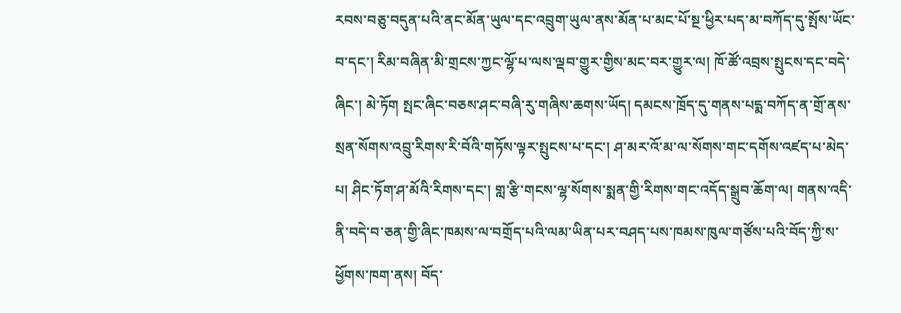རབས་བཅུ་བདུན་པའི་ནང་མོན་ཡུལ་དང་འབྲུག་ཡུལ་ནས་མོན་པ་མང་པོ་སྔ་ཕྱིར་པད་མ་བཀོད་དུ་སྤོས་ཡོང་བ་དང་། རིམ་བཞིན་མི་གྲངས་ཀྱང་ལྷོ་པ་ལས་ལྡབ་གྱུར་གྱིས་མང་བར་གྱུར་ལ། ཁོ་ཚོ་འབྲས་སྤུངས་དང་བདེ་ཞིང་། མེ་ཏོག སྤང་ཞིང་བཅས་ཤང་བཞི་རུ་གཞིས་ཆགས་ཡོད། དམངས་ཁྲོད་དུ་གནས་པདྨ་བཀོད་ན་གྲོ་ནས་སྲན་སོགས་འབྲུ་རིགས་རི་བོའི་གཏོས་ལྟར་སྤུངས་པ་དང་། ཤ་མར་འོ་མ་ལ་སོགས་གང་དགོས་འཛད་པ་མེད་པ། ཤིང་ཏོག་ཤ་མོའི་རིགས་དང་། གླ་རྩི་གངས་ལྷ་སོགས་སྨན་གྱི་རིགས་གང་འདོད་སྒྲུབ་ཆོག་ལ། གནས་འདི་ནི་བདེ་བ་ཅན་གྱི་ཞིང་ཁམས་ལ་བགྲོད་པའི་ལམ་ཡིན་པར་བཤད་པས་ཁམས་ཁུལ་གཙོས་པའི་བོད་ཀྱི་ས་ཕྱོགས་ཁག་ནས། བོད་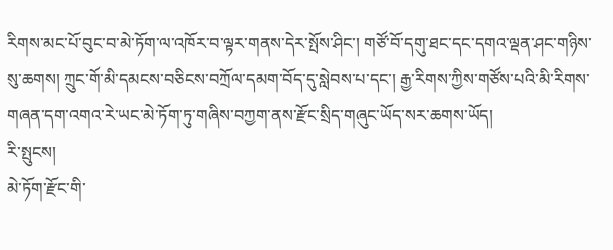རིགས་མང་པོ་བུང་བ་མེ་ཏོག་ལ་འཁོར་བ་ལྟར་གནས་དེར་སྤོས་ཤིང་། གཙོ་བོ་དགུ་ཐང་དང་དགའ་ལྡན་ཤང་གཉིས་སུ་ཆགས། ཀྲུང་གོ་མི་དམངས་བཅིངས་བཀྲོལ་དམག་བོད་དུ་སླེབས་པ་དང་། རྒྱ་རིགས་ཀྱིས་གཙོས་པའི་མི་རིགས་གཞན་དག་འགའ་རེ་ཡང་མེ་ཏོག་ཏུ་གཞིས་བཀྱག་ནས་རྫོང་སྲིད་གཞུང་ཡོད་སར་ཆགས་ཡོད།
རི་སྤུངས།
མེ་ཏོག་རྫོང་གི་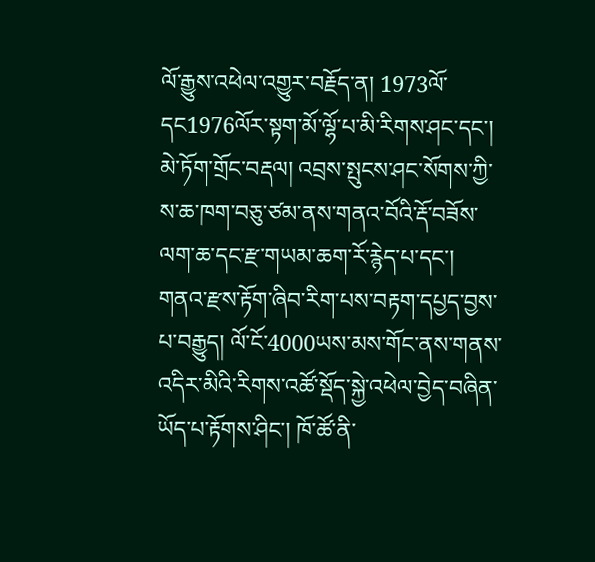ལོ་རྒྱུས་འཕེལ་འགྱུར་བརྗོད་ན། 1973ལོ་དང1976ལོར་སྟག་མོ་ལྷོ་པ་མི་རིགས་ཤང་དང་། མེ་ཏོག་གྲོང་བརྡལ། འབྲས་སྤུངས་ཤང་སོགས་ཀྱི་ས་ཆ་ཁག་བཅུ་ཙམ་ནས་གནའ་བོའི་རྡོ་བཟོས་ལག་ཆ་དང་རྫ་གཡམ་ཆག་རོ་རྙེད་པ་དང་། གནའ་རྫས་རྟོག་ཞིབ་རིག་པས་བརྟག་དཔྱད་བྱས་པ་བརྒྱུད། ལོ་ངོ་4000ཡས་མས་གོང་ནས་གནས་འདིར་མིའི་རིགས་འཚོ་སྡོད་སྐྱེ་འཕེལ་བྱེད་བཞིན་ཡོད་པ་རྟོགས་ཤིང་། ཁོ་ཚོ་ནི་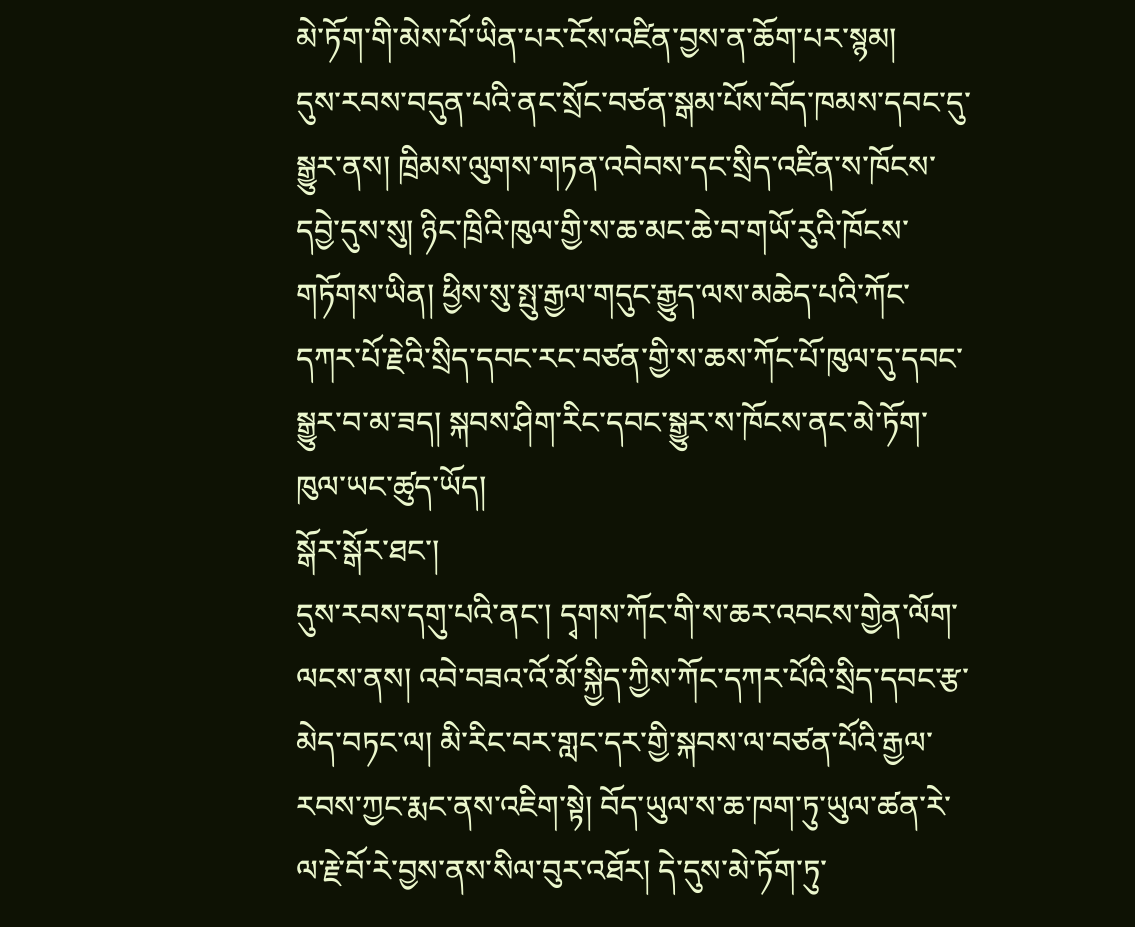མེ་ཏོག་གི་མེས་པོ་ཡིན་པར་ངོས་འཛིན་བྱས་ན་ཆོག་པར་སྙམ།
དུས་རབས་བདུན་པའི་ནང་སྲོང་བཙན་སྒམ་པོས་བོད་ཁམས་དབང་དུ་སྒྱུར་ནས། ཁྲིམས་ལུགས་གཏན་འབེབས་དང་སྲིད་འཛིན་ས་ཁོངས་དབྱེ་དུས་སུ། ཉིང་ཁྲིའི་ཁུལ་གྱི་ས་ཆ་མང་ཆེ་བ་གཡོ་རུའི་ཁོངས་གཏོགས་ཡིན། ཕྱིས་སུ་སྤུ་རྒྱལ་གདུང་རྒྱུད་ལས་མཆེད་པའི་ཀོང་དཀར་པོ་རྗེའི་སྲིད་དབང་རང་བཙན་གྱི་ས་ཆས་ཀོང་པོ་ཁུལ་དུ་དབང་སྒྱུར་བ་མ་ཟད། སྐབས་ཤིག་རིང་དབང་སྒྱུར་ས་ཁོངས་ནང་མེ་ཏོག་ཁུལ་ཡང་ཚུད་ཡོད།
སྒོར་སྒོར་ཐང་།
དུས་རབས་དགུ་པའི་ནང་། དྭགས་ཀོང་གི་ས་ཆར་འབངས་གྱེན་ལོག་ལངས་ནས། འབེ་བཟའ་འོ་མོ་སྐྱིད་ཀྱིས་ཀོང་དཀར་པོའི་སྲིད་དབང་རྩ་མེད་བཏང་ལ། མི་རིང་བར་གླང་དར་གྱི་སྐབས་ལ་བཙན་པོའི་རྒྱལ་རབས་ཀྱང་རྨང་ནས་འཇིག་སྟེ། བོད་ཡུལ་ས་ཆ་ཁག་ཏུ་ཡུལ་ཚན་རེ་ལ་རྗེ་བོ་རེ་བྱས་ནས་སིལ་བུར་འཐོར། དེ་དུས་མེ་ཏོག་ཏུ་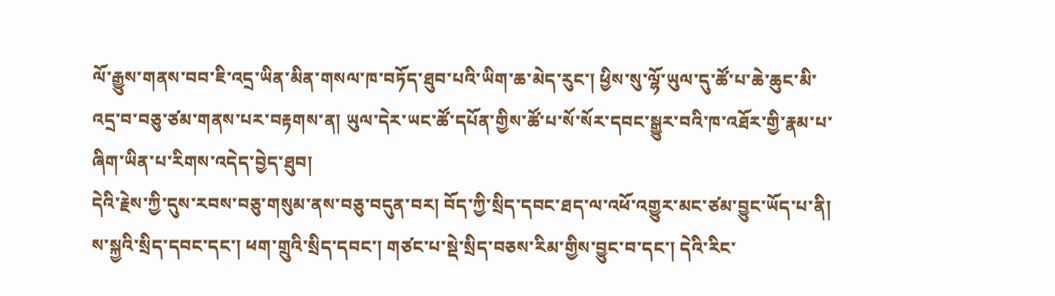ལོ་རྒྱུས་གནས་བབ་ཇི་འདྲ་ཡིན་མིན་གསལ་ཁ་བཏོད་ཐུབ་པའི་ཡིག་ཆ་མེད་རུང་། ཕྱིས་སུ་ལྷོ་ཡུལ་དུ་ཚོ་པ་ཆེ་ཆུང་མི་འདྲ་བ་བཅུ་ཙམ་གནས་པར་བརྟགས་ན། ཡུལ་དེར་ཡང་ཚོ་དཔོན་གྱིས་ཚོ་པ་སོ་སོར་དབང་སྒྱུར་བའི་ཁ་འཐོར་གྱི་རྣམ་པ་ཞིག་ཡིན་པ་རིགས་འདེད་བྱེད་ཐུབ།
དེའི་རྗེས་ཀྱི་དུས་རབས་བཅུ་གསུམ་ནས་བཅུ་བདུན་བར། བོད་ཀྱི་སྲིད་དབང་ཐད་ལ་འཕོ་འགྱུར་མང་ཙམ་བྱུང་ཡོད་པ་ནི། ས་སྐྱའི་སྲིད་དབང་དང་། ཕག་གྲུའི་སྲིད་དབང་། གཙང་པ་སྡེ་སྲིད་བཅས་རིམ་གྱིས་བྱུང་བ་དང་། དེའི་རིང་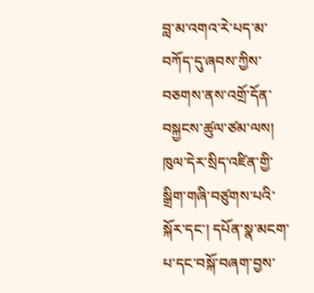བླ་མ་འགའ་རེ་པད་མ་བཀོད་དུ་ཞབས་ཀྱིས་བཅགས་ནས་འགྲོ་དོན་བསྐྱངས་ཚུལ་ཙམ་ལས། ཁུལ་དེར་སྲིད་འཛིན་གྱི་སྒྲིག་གཞི་བཙུགས་པའི་སྐོར་དང་། དཔོན་སྣ་མངག་པ་དང་བསྐོ་བཞག་བྱས་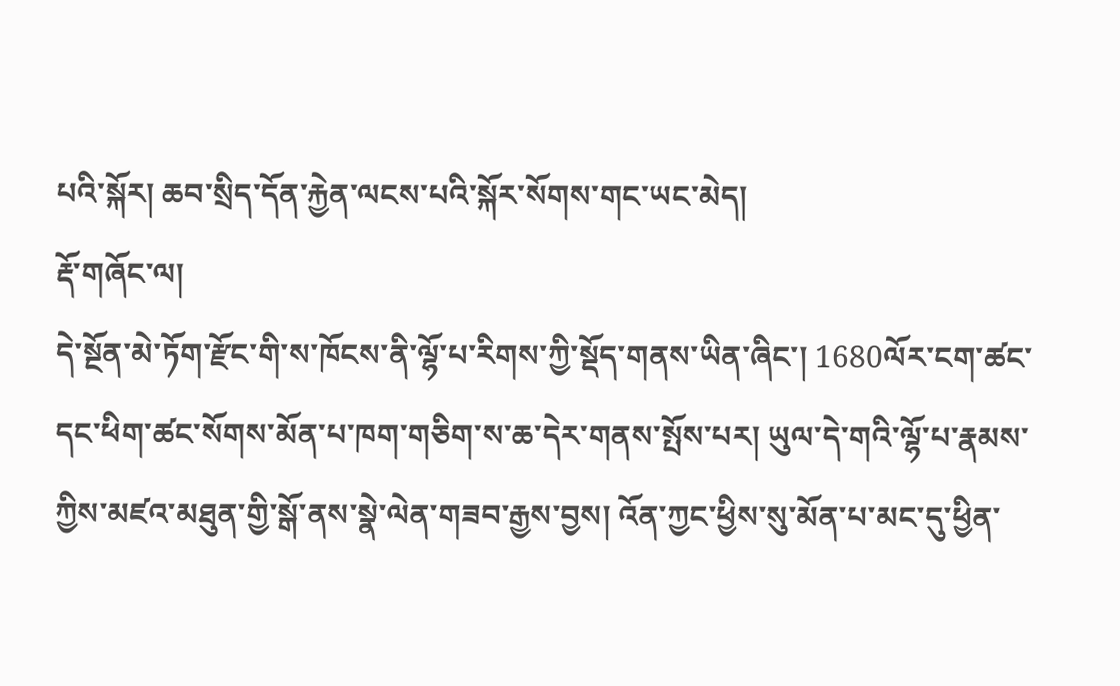པའི་སྐོར། ཆབ་སྲིད་དོན་རྐྱེན་ལངས་པའི་སྐོར་སོགས་གང་ཡང་མེད།
རྡོ་གཞོང་ལ།
དེ་སྔོན་མེ་ཏོག་རྫོང་གི་ས་ཁོངས་ནི་ལྷོ་པ་རིགས་ཀྱི་སྡོད་གནས་ཡིན་ཞིང་། 1680ལོར་ངག་ཚང་དང་ཕིག་ཚང་སོགས་མོན་པ་ཁག་གཅིག་ས་ཆ་དེར་གནས་སྤོས་པར། ཡུལ་དེ་གའི་ལྷོ་པ་རྣམས་ཀྱིས་མཛའ་མཐུན་གྱི་སྒོ་ནས་སྣེ་ལེན་གཟབ་རྒྱས་བྱས། འོན་ཀྱང་ཕྱིས་སུ་མོན་པ་མང་དུ་ཕྱིན་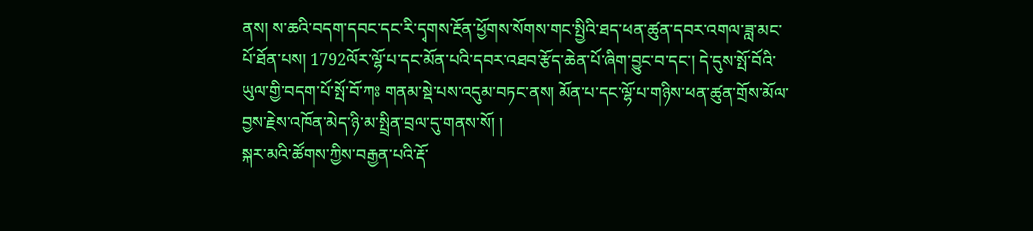ནས། ས་ཆའི་བདག་དབང་དང་རི་དྭགས་རྔོན་ཕྱོགས་སོགས་གང་སྤྱིའི་ཐད་ཕན་ཚུན་དབར་འགལ་ཟླ་མང་པོ་ཐོན་པས། 1792ལོར་ལྷོ་པ་དང་མོན་པའི་དབར་འཐབ་རྩོད་ཆེན་པོ་ཞིག་བྱུང་བ་དང་། དེ་དུས་སྤོ་བོའི་ཡུལ་གྱི་བདག་པོ་སྤོ་བོ་ཀཿ གནམ་སྡེ་པས་འདུམ་བཏང་ནས། མོན་པ་དང་ལྷོ་པ་གཉིས་ཕན་ཚུན་གྲོས་མོལ་བྱས་རྗེས་འཁོན་མེད་ཉི་མ་སྤྲིན་བྲལ་དུ་གནས་སོ། །
སྐར་མའི་ཚོགས་ཀྱིས་བརྒྱན་པའི་རྡོ་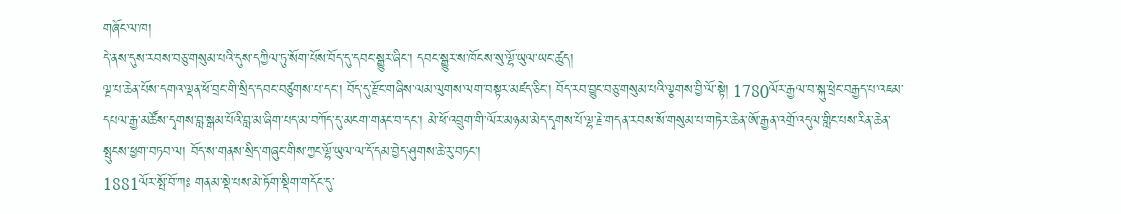གཞོང་ལ་ཁ།
དེ་ནས་དུས་རབས་བཅུ་གསུམ་པའི་དུས་དཀྱིལ་ཏུ་སོག་པོས་བོད་དུ་དབང་སྒྱུར་ཞིང་། དབང་སྒྱུར་ས་ཁོངས་སུ་ལྷོ་ཡུལ་ཡང་ཚུད།
ལྔ་པ་ཆེན་པོས་དགའ་ལྡན་ཕོ་བྲང་གི་སྲིད་དབང་བཙུགས་པ་དང་། བོད་དུ་རྫོང་གཞིས་ལམ་ལུགས་ལག་བསྟར་མཛད་ཅིང་། བོད་རབ་བྱུང་བཅུ་གསུམ་པའི་ལྕགས་བྱི་ལོ་སྟེ། 1780ལོར་རྒྱལ་བ་སྐུ་ཕྲེང་བརྒྱད་པ་འཇམ་དཔལ་རྒྱ་མཚོས་དྭགས་བླ་སྒམ་པོའི་བླ་མ་ཞིག་པད་མ་བཀོད་དུ་མངག་གནང་བ་དང་། མེ་ཕོ་འབྲུག་གི་ལོར་མཉམ་མེད་དྭགས་པོ་ལྷ་རྗེ་གདན་རབས་སོ་གསུམ་པ་གཏེར་ཆེན་ཨོ་རྒྱན་འགྲོ་འདུལ་གླིང་པས་རིན་ཆེན་སྤུངས་ཕྱག་བཏབ་ལ། བོད་ས་གནས་སྲིད་གཞུང་གིས་ཀྱང་ལྷོ་ཡུལ་ལ་དོ་དམ་བྱེད་ཤུགས་ཆེ་རུ་བཏང་།
1881ལོར་སྤོ་བོ་ཀཿ གནམ་སྡེ་པས་མེ་ཏོག་སྡིག་གདོང་དུ་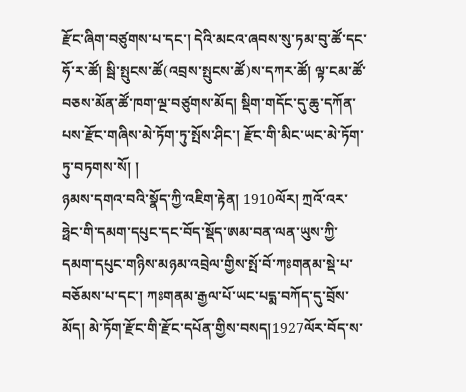རྫོང་ཞིག་བཙུགས་པ་དང་། དེའི་མངའ་ཞབས་སུ་ཏམ་བུ་ཚོ་དང་ཧོ་ར་ཚོ། སྦི་སྤུངས་ཚོ(འབྲས་སྤུངས་ཚོ)ས་དཀར་ཚོ། ལྟ་ངམ་ཚོ་བཅས་མོན་ཚོ་ཁག་ལྔ་བཙུགས་མོད། སྡིག་གདོང་དུ་ཆུ་དཀོན་པས་རྫོང་གཞིས་མེ་ཏོག་ཏུ་སྤོས་ཤིང་། རྫོང་གི་མིང་ཡང་མེ་ཏོག་ཏུ་བཏགས་སོ། །
ཉམས་དགའ་བའི་སྣོད་ཀྱི་འཇིག་རྟེན། 1910ལོར། ཀྲའོ་འར་ཧྥེང་གི་དམག་དཔུང་དང་བོད་སྡོད་ཨམ་བན་ལན་ཡུས་ཀྱི་དམག་དཔུང་གཉིས་མཉམ་འབྲེལ་གྱིས་སྤོ་བོ་ཀཿགནམ་སྡེ་པ་བཅོམས་པ་དང་། ཀཿགནམ་རྒྱལ་པོ་ཡང་པདྨ་བཀོད་དུ་བྲོས་མོད། མེ་ཏོག་རྫོང་གི་རྫོང་དཔོན་གྱིས་བསད།1927ལོར་བོད་ས་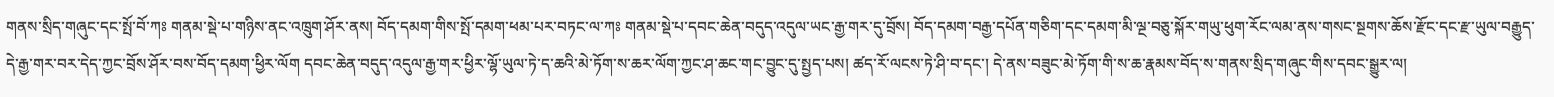གནས་སྲིད་གཞུང་དང་སྤོ་བོ་ཀཿ གནམ་སྡེ་པ་གཉིས་ནང་འཁྲུག་ཤོར་ནས། བོད་དམག་གིས་སྤོ་དམག་ཕམ་པར་བཏང་ལ་ཀཿ གནམ་སྡེ་པ་དབང་ཆེན་བདུད་འདུལ་ཡང་རྒྱ་གར་དུ་བྲོས། བོད་དམག་བརྒྱ་དཔོན་གཅིག་དང་དམག་མི་ལྔ་བཅུ་སྐོར་གཡུ་ཕུག་རོང་ལམ་ནས་གསང་སྔགས་ཆོས་རྫོང་དང་རྫ་ཡུལ་བརྒྱུད་དེ་རྒྱ་གར་བར་དེད་ཀྱང་བྲོས་ཤོར་བས་བོད་དམག་ཕྱིར་ལོག དབང་ཆེན་བདུད་འདུལ་རྒྱ་གར་ཕྱིར་ལྷོ་ཡུལ་ཏེ་ད་ཆའི་མེ་ཏོག་ས་ཆར་ལོག་ཀྱང་ཤ་ཆང་གང་བྱུང་དུ་སྤྱད་པས། ཚད་རོ་ལངས་ཏེ་ཤི་བ་དང་། དེ་ནས་བཟུང་མེ་ཏོག་གི་ས་ཆ་རྣམས་བོད་ས་གནས་སྲིད་གཞུང་གིས་དབང་སྒྱུར་ལ།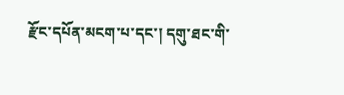རྫོང་དཔོན་མངག་པ་དང་། དགུ་ཐང་གི་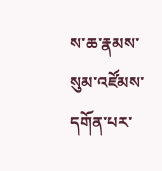ས་ཆ་རྣམས་སུམ་འཛོམས་དགོན་པར་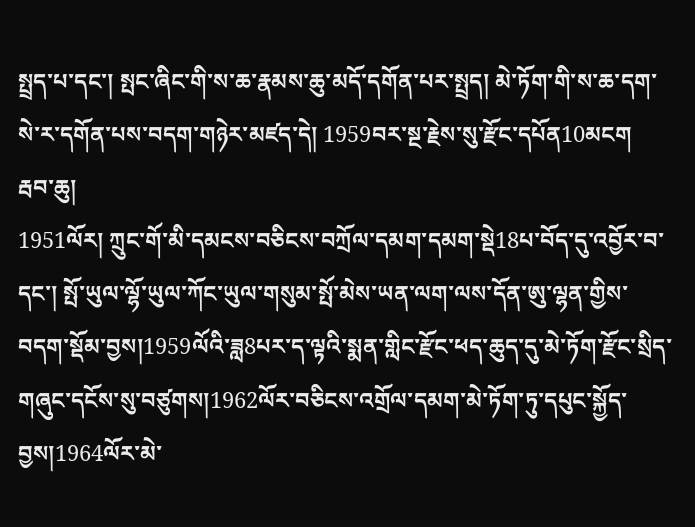སྤྲད་པ་དང་། སྤང་ཞིང་གི་ས་ཆ་རྣམས་ཆུ་མདོ་དགོན་པར་སྤྲད། མེ་ཏོག་གི་ས་ཆ་དག་སེ་ར་དགོན་པས་བདག་གཉེར་མཛད་དེ། 1959བར་སྔ་རྗེས་སུ་རྫོང་དཔོན10མངག
རྦབ་ཆུ།
1951ལོར། ཀྲུང་གོ་མི་དམངས་བཅིངས་བཀྲོལ་དམག་དམག་སྡེ18པ་བོད་དུ་འབྱོར་བ་དང་། སྤོ་ཡུལ་ལྷོ་ཡུལ་ཀོང་ཡུལ་གསུམ་སྤོ་མེས་ཡན་ལག་ལས་དོན་ཨུ་ལྷན་གྱིས་བདག་སྡོམ་བྱས།1959ལོའི་ཟླ8པར་ད་ལྟའི་སྨན་གླིང་རྫོང་ཕད་ཆུད་དུ་མེ་ཏོག་རྫོང་སྲིད་གཞུང་དངོས་སུ་བཙུགས།1962ལོར་བཅིངས་འགྲོལ་དམག་མེ་ཏོག་ཏུ་དཔུང་སྐྱོད་བྱས།1964ལོར་མེ་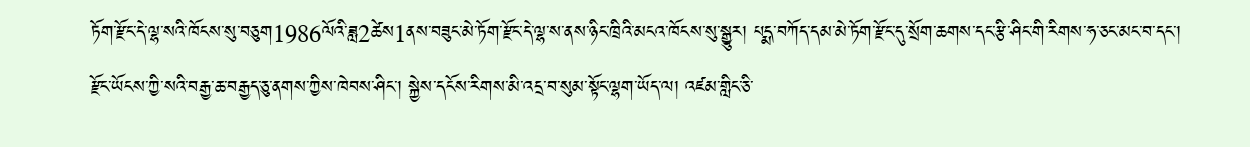ཏོག་རྫོང་དེ་ལྷ་སའི་ཁོངས་སུ་བཅུག1986ལོའི་ཟླ2ཚེས1ནས་བཟུང་མེ་ཏོག་རྫོང་དེ་ལྷ་ས་ནས་ཉིང་ཁྲིའི་མངའ་ཁོངས་སུ་སྒྱུར། པདྨ་བཀོད་དམ་མེ་ཏོག་རྫོང་དུ་སྲོག་ཆགས་དང་རྩི་ཤིང་གི་རིགས་ཧ་ཅང་མང་བ་དང་། རྫོང་ཡོངས་ཀྱི་སའི་བརྒྱ་ཆ་བརྒྱད་ཅུ་ནགས་ཀྱིས་ཁེབས་ཤིང་། སྐྱེས་དངོས་རིགས་མི་འདྲ་བ་སུམ་སྟོང་ལྷག་ཡོད་ལ། འཛམ་གླིང་ཅི་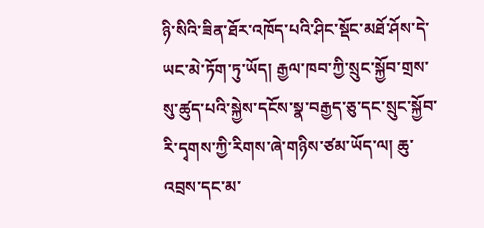ཉི་སིའི་ཟིན་ཐོར་འཁོད་པའི་ཤིང་སྡོང་མཐོ་ཤོས་དེ་ཡང་མེ་ཏོག་ཏུ་ཡོད། རྒྱལ་ཁབ་ཀྱི་སྲུང་སྐྱོབ་གྲས་སུ་ཚུད་པའི་སྐྱེས་དངོས་སྣ་བརྒྱད་ཅུ་དང་སྲུང་སྐྱོབ་རི་དྭགས་ཀྱི་རིགས་ཞེ་གཉིས་ཙམ་ཡོད་ལ། ཆུ་འབྲས་དང་མ་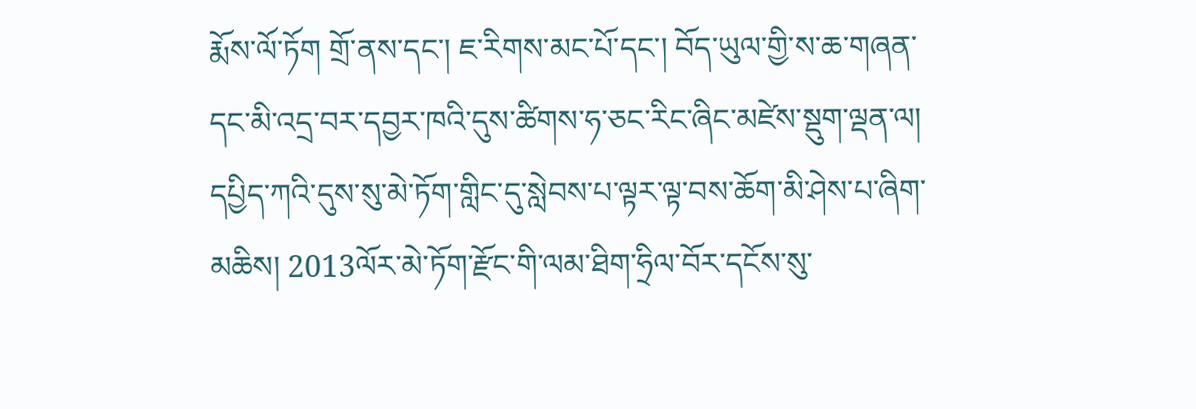རྨོས་ལོ་ཏོག གྲོ་ནས་དང་། ཇ་རིགས་མང་པོ་དང་། བོད་ཡུལ་གྱི་ས་ཆ་གཞན་དང་མི་འདྲ་བར་དབྱར་ཁའི་དུས་ཚིགས་ཧ་ཅང་རིང་ཞིང་མཛེས་སྡུག་ལྡན་ལ། དཔྱིད་ཀའི་དུས་སུ་མེ་ཏོག་གླིང་དུ་སླེབས་པ་ལྟར་ལྟ་བས་ཆོག་མི་ཤེས་པ་ཞིག་མཆིས། 2013ལོར་མེ་ཏོག་རྫོང་གི་ལམ་ཐིག་ཧྲིལ་བོར་དངོས་སུ་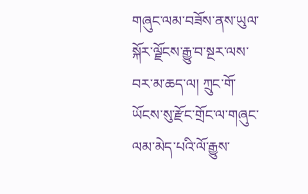གཞུང་ལམ་བཟོས་ནས་ཡུལ་སྐོར་ལྗོངས་རྒྱུ་བ་སྔར་ལས་བར་མ་ཆད་ལ། ཀྲུང་གོ་ཡོངས་སུ་རྫོང་གྲོང་ལ་གཞུང་ལམ་མེད་པའི་ལོ་རྒྱུས་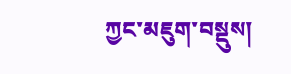ཀྱང་མཇུག་བསྡུས།